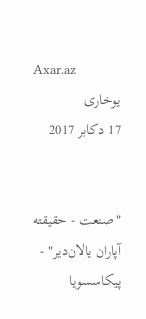Axar.az
یوخاری
17 دکابر 2017


"صنعت - حقیقته آپاران یالان‌دیر" - پیکاسسویا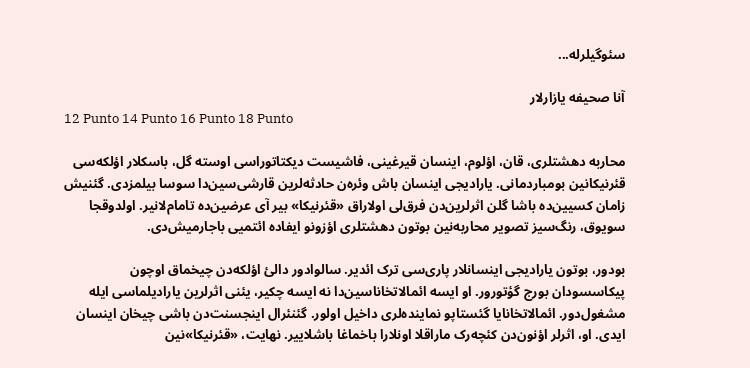سئوگیلرله...

آنا صحیفه یازارلار
12 Punto 14 Punto 16 Punto 18 Punto

محاربه دهشتلری، قان، اؤلوم، اینسان قیرغینی، فاشیست دیکتاتوراسی اوسته گل، باسکلار اؤلکه‌سی قئرنیکانین بومباردمانی. یارادیجی اینسان باش وئره‌ن حادثه‌لرین قارشی‌سین‌دا سوسا بیلمزدی. گئنیش زامان کسیین‌ده باشا گلن اثرلرین‌دن فرق‌لی اولاراق «قئرنیکا» بیر آی عرضین‌ده تامام‌لانیر. اولدوقجا سویوق، رنگ‌سیز تصویر محاربه‌نین بوتون دهشتلری اؤزونو ایفاده ائتمیی باجارمیش‌دی.

بودور، بوتون یارادیجی اینسانلار پاری‌سی ترک ائدیر. سالوادور دالئ اؤلکه‌دن چیخماق اوچون پیکاسسودان بورج گؤتورور. او ایسه ائمالاتخاناسین‌دا نه ایسه چکیر، یئنی اثرلرین یارادیلماسی ایله مشغول‌دور. ائمالاتخانایا گئستاپو نماینده‌لری داخیل اولور. گئنئرال اینجسنت‌دن باشی چیخان اینسان ایدی. او، اثرلر اؤنون‌دن کئچه‌رک ماراقلا اونلارا باخماغا باشلاییر. نهایت، «قئرنیکا»نین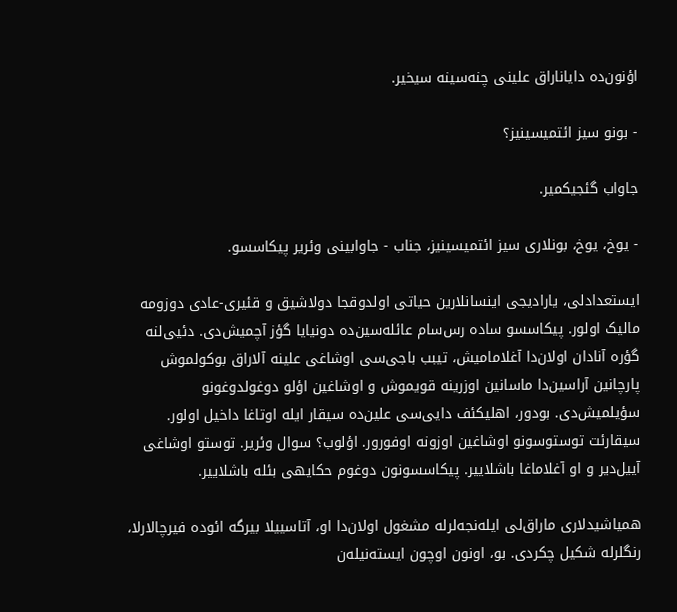اؤنون‌ده دایاناراق علینی چنه‌سینه سیخیر.

- بونو سیز ائتمیسینیز؟

جاواب گئجیکمیر.

- یوخ، یوخ، بونلاری سیز ائتمیسینیز، جناب - جاوابینی وئریر پیکاسسو.

ایستعدادلی، یارادیجی اینسانلارین حیاتی اولدوقجا دولاشیق و قئیری-عادی دوزومه مالیک اولور. پیکاسسو ساده رس‌سام عائله‌سین‌ده دونیایا گؤز آچمیش‌دی. دئیی‌لنه گؤره آنادان اولان‌دا آغلامامیش، تیبب باجی‌سی اوشاغی علینه آلاراق بوکولموش پارچانین آراسین‌دا ماسانین اوزرینه قویموش و اوشاغین اؤلو دوغولدوغونو سؤیلمیش‌دی. بودور، اهلیکئف دایی‌سی علین‌ده سیقار ایله اوتاغا داخیل اولور. سیقارئت توستوسونو اوشاغین اوزونه اوفورور. اؤلوب؟ سوال وئریر. توستو اوشاغی آییل‌دیر و او آغلاماغا باشلاییر. پیکاسسونون دوغوم حکایهی بئله باشلاییر.

همیاشیدلاری ماراق‌لی ایله‌نجه‌لرله مشغول اولان‌دا او، آتاسییلا بیرگه ائوده فیرچالارلا، رنگلرله شکیل چکردی. بو، اونون اوچون ایسته‌نیله‌ن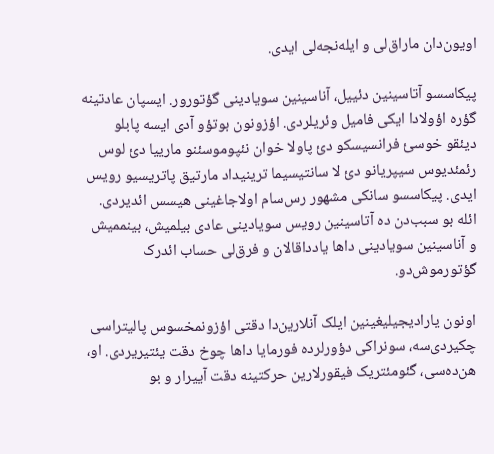اویون‌دان ماراق‌لی و ایله‌نجه‌لی ایدی.

پیکاسسو آتاسینین دئییل، آناسینین سویادینی گؤتورور. ایسپان عادتینه گؤره اؤولادا ایکی فامیل وئریلردی. اؤزونون بوتؤو آدی ایسه پابلو دیئقو خوسئ فرانسیسکو دئ پاولا خوان نئپوموسئنو مارییا دئ لوس رئمئدیوس سیپریانو دئ لا سانتیسیما ترینیداد مارتیق پاتریسیو رویس ایدی. پیکاسسو سانکی مشهور رس‌سام اولاجاغینی هیسس ائدیردی. ائله بو سبب‌دن ده آتاسینین رویس سویادینی عادی بیلمیش، بینممیش و آناسینین سویادینی داها یادداقالان و فرق‌لی حساب ائد‌رک گؤتورموش‌دو.

اونون یارادیجیلیغینین ایلک آنلارین‌دا دقتی اؤزونمخسوس پالیتراسی چکیردی‌سه، سونراکی دؤورلرده فورمایا داها چوخ دقت یئتیریردی. او، هن‌ده‌سی، گئومئتریک فیقورلارین حرکتینه دقت آییرار و بو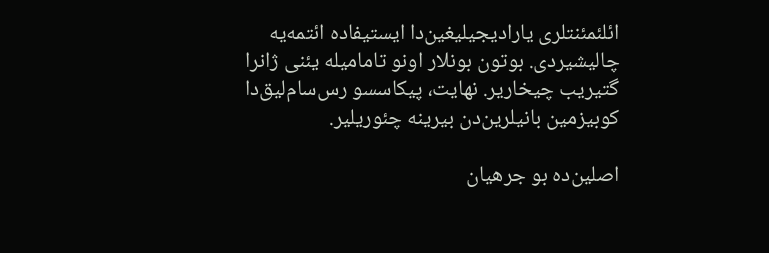ائلئمئنتلری یارادیجیلیغین‌دا ایستیفاده ائتمه‌یه چالیشیردی. بوتون بونلار اونو تامامیله یئنی ژانرا گتیریب چیخاریر. نهایت، پیکاسسو رس‌سام‌لیق‌دا کوبیزمین بانیلرین‌دن بیرینه چئوریلیر.

اصلین‌ده بو جرهیان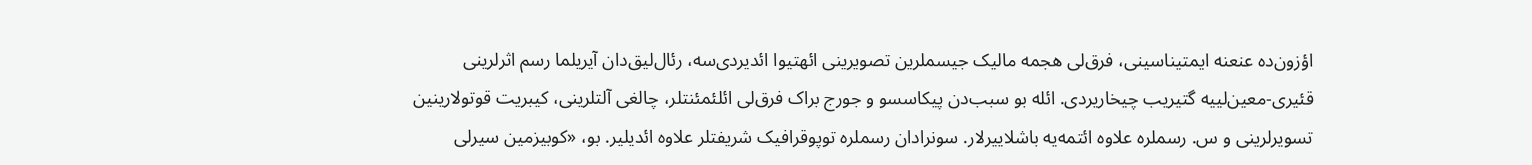اؤزون‌ده عنعنه ایمتیناسینی، فرق‌لی هجمه مالیک جیسملرین تصویرینی ائهتیوا ائدیردی‌سه، رئال‌لیق‌دان آیریلما رسم اثرلرینی قئیری-معین‌لییه گتیریب چیخاریردی. ائله بو سبب‌دن پیکاسسو و جورج براک فرق‌لی ائلئمئنتلر، چالغی آلتلرینی، کیبریت قوتولارینین تسویرلرینی و س. رسملره علاوه ائتمه‌یه باشلاییرلار. سونرادان رسملره توپوقرافیک شریفتلر علاوه ائدیلیر. بو، «کوبیزمین سیرلی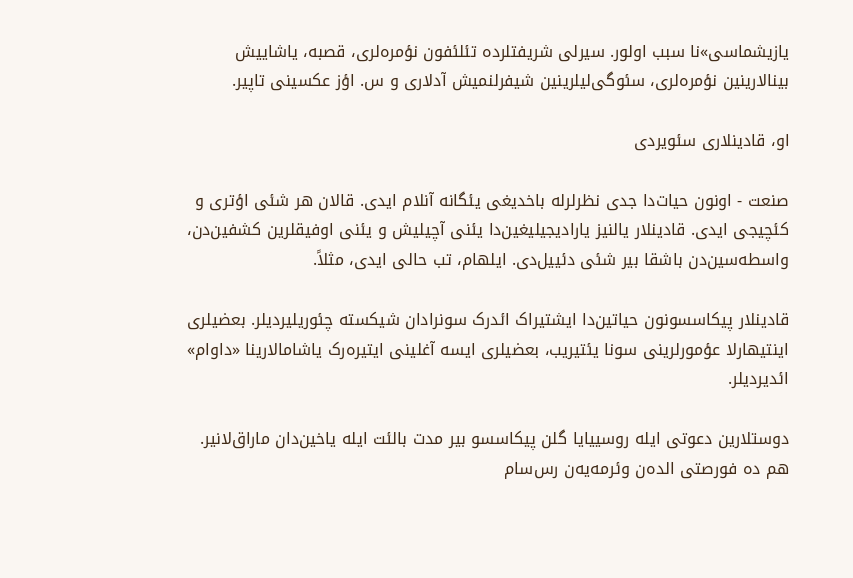یازیشماسی»نا سبب اولور. سیرلی شریفتلرده تئلئفون نؤمره‌لری، قصبه، یاشاییش بینالارینین نؤمره‌لری، سئوگی‌لیلرینین شیفرلنمیش آدلاری و س. اؤز عکسینی تاپیر.

او، قادینلاری سئویردی

صنعت - اونون حیات‌دا جدی نظرلرله باخدیغی یئگانه آنلام ایدی. قالان هر شئی اؤتری و کئچیجی ایدی. قادینلار یالنیز یارادیجیلیغین‌دا یئنی آچیلیش و یئنی اوفیقلرین کشفین‌دن، واسطه‌سین‌دن باشقا بیر شئی دئییل‌دی. ایلهام، تب حالی ایدی، مثلاً.

قادینلار پیکاسسونون حیاتین‌دا ایشتیراک ائد‌رک سونرادان شیکسته چئوریلیردیلر. بعضیلری اینتیهارلا عؤمورلرینی سونا یئتیریب، بعضیلری ایسه آغلینی ایتیره‌رک یاشامالارینا «داوام» ائدیردیلر.

دوستلارین دعوتی ایله روسییایا گلن پیکاسسو بیر مدت بالئت ایله یاخین‌دان ماراق‌لانیر. هم ده فورصتی الده‌ن وئرمه‌یه‌ن رس‌سام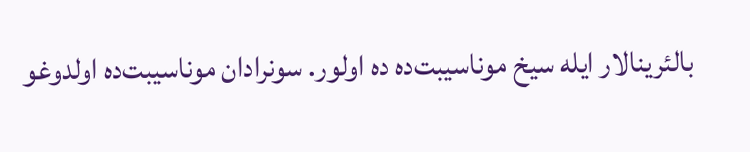بالئرینالار ایله سیخ موناسیبت‌ده ده اولور. سونرادان موناسیبت‌ده اولدوغو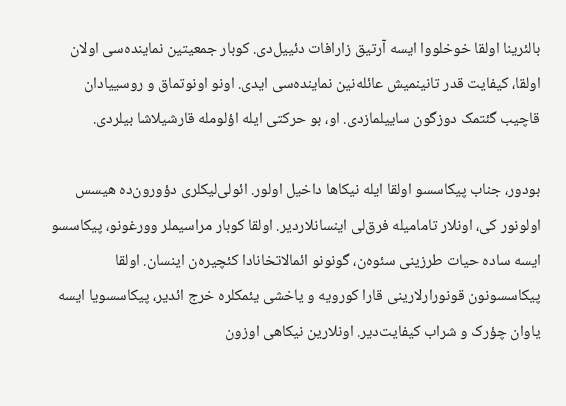بالئرینا اولقا خوخلووا ایسه آرتیق زارافات دئییل‌دی. کوبار جمعیتین نماینده‌سی اولان اولقا، کیفایت قدر تانینمیش عائله‌نین نماینده‌سی ایدی. اونو اونوتماق و روسییادان قاچیب گئتمک دوزگون ساییلمازدی. او، بو حرکتی ایله اؤلومله قارشیلاشا بیلردی.

بودور، جناب پیکاسسو اولقا ایله نیکاها داخیل اولور. ائولی‌لیکلری دؤورون‌ده هیسس اولونور کی، اونلار تامامیله فرق‌لی اینسانلاردیر. اولقا کوبار مراسیملر وورغونو، پیکاسسو ایسه ساده حیات طرزینی سئوه‌ن، گونونو ائمالاتخانادا کئچیره‌ن اینسان. اولقا پیکاسسونون قونورارلارینی قارا کورویه و یاخشی یئمکلره خرج ائدیر، پیکاسسویا ایسه یاوان چؤرک و شراب کیفایت‌دیر. اونلارین نیکاهی اوزون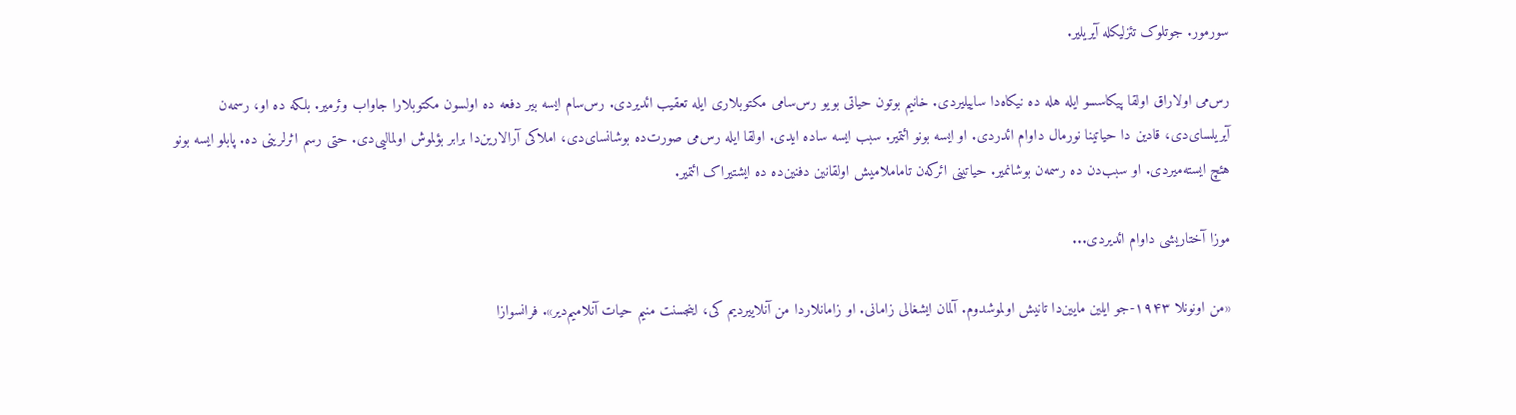سورمور. جوتلوک تئزلیکله آیریلیر.

رس‌می اولاراق اولقا پیکاسسو ایله هله ده نیکاه‌دا ساییلیردی. خانیم بوتون حیاتی بویو رس‌سامی مکتوبلاری ایله تعقیب ائدیردی. رس‌سام ایسه بیر دفعه ده اولسون مکتوبلارا جاواب وئرمیر. بلکه ده او، رسمه‌ن آیریلسای‌دی، قادین دا حیاتینا نورمال داوام ائدردی. او ایسه بونو ائتمیر. سبب ایسه ساده ایدی. اولقا ایله رس‌می صورت‌ده بوشانسای‌دی، املاکی آرالارین‌دا برابر بؤلموش اولمالیی‌دی. حتی رسم اثرلرینی ده. پابلو ایسه بونو هئچ ایسته‌میردی. او سبب‌دن ده رسمه‌ن بوشانمیر. حیاتینی ائرکه‌ن تاماملامیش اولقانین دفنین‌ده ده ایشتیراک ائتمیر.

موزا آختاریشی داوام ائدیردی...

«من اونونلا ۱۹۴۳-جو ایلین مایین‌دا تانیش اولموشدوم. آلمان ایشغالی زامانی. او زامانلاردا من آنلاییردیم کی، اینجسنت منیم حیات آنلامیم‌دیر». فرانسوازا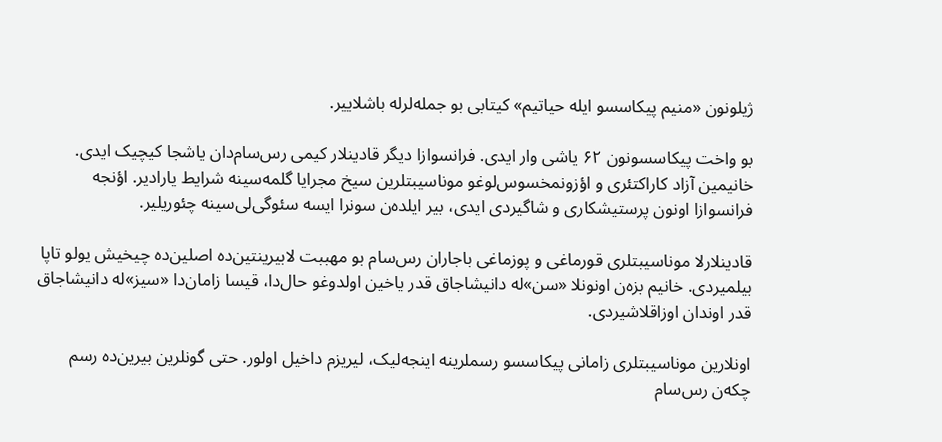ژیلونون «منیم پیکاسسو ایله حیاتیم» کیتابی بو جمله‌لرله باشلاییر.

بو واخت پیکاسسونون ۶۲ یاشی وار ایدی. فرانسوازا دیگر قادینلار کیمی رس‌سام‌دان یاشجا کیچیک ایدی. خانیمین آزاد کاراکتئری و اؤزونمخسوس‌لوغو موناسیبتلرین سیخ مجرایا گلمه‌سینه شرایط یارادیر. اؤنجه فرانسوازا اونون پرستیشکاری و شاگیردی ایدی، بیر ایلده‌ن سونرا ایسه سئوگی‌لی‌سینه چئوریلیر.

قادینلارلا موناسیبتلری قورماغی و پوزماغی باجاران رس‌سام بو مهببت لابیرینتین‌ده اصلین‌ده چیخیش یولو تاپا بیلمیردی. خانیم بزه‌ن اونونلا «سن»له دانیشاجاق قدر یاخین اولدوغو حال‌دا، قیسا زامان‌دا «سیز»له دانیشاجاق قدر اوندان اوزاقلاشیردی.

اونلارین موناسیبتلری زامانی پیکاسسو رسملرینه اینجه‌لیک، لیریزم داخیل اولور. حتی گونلرین بیرین‌ده رسم چکه‌ن رس‌سام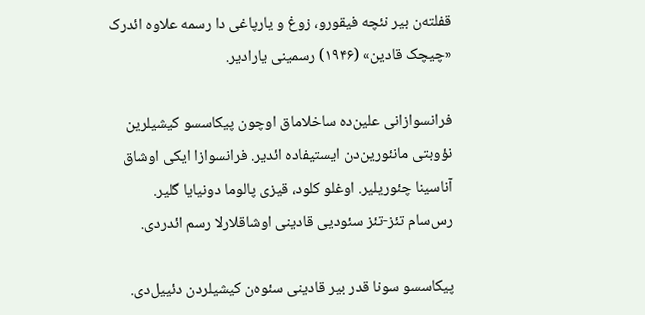قفلته‌ن بیر نئچه فیقورو، زوغ و یارپاغی دا رسمه علاوه ائد‌رک «چیچک قادین» (۱۹۴۶) رسمینی یارادیر.

فرانسوازانی علین‌ده ساخلاماق اوچون پیکاسسو کیشیلرین نؤوبتی مانئورین‌دن ایستیفاده ائدیر. فرانسوازا ایکی اوشاق آناسینا چئوریلیر. اوغلو کلود، قیزی پالوما دونیایا گلیر. رس‌سام تئز-تئز سئودیی قادینی اوشاقلارلا رسم ائدردی.

پیکاسسو سونا قدر بیر قادینی سئوه‌ن کیشیلردن دئییل‌دی.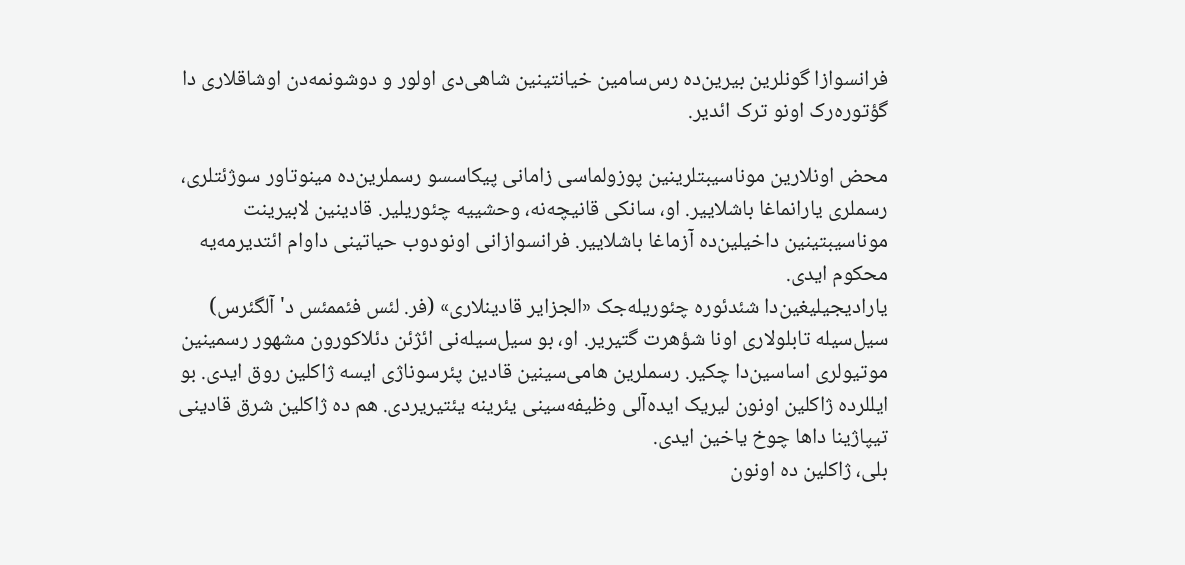فرانسوازا گونلرین بیرین‌ده رس‌سامین خیانتینین شاهی‌دی اولور و دوشونمه‌دن اوشاقلاری دا گؤتوره‌رک اونو ترک ائدیر.

محض اونلارین موناسیبتلرینین پوزولماسی زامانی پیکاسسو رسملرین‌ده مینوتاور سوژئتلری، رسملری یارانماغا باشلاییر. او، سانکی قانیچه‌نه، وحشییه چئوریلیر. قادینین لابیرینت موناسیبتینین داخیلین‌ده آزماغا باشلاییر. فرانسوازانی اونودوب حیاتینی داوام ائتدیرمه‌یه محکوم ایدی.
یارادیجیلیغین‌دا شئدئوره چئوریله‌جک «الجزایر قادینلاری» (فر. لئس فئممئس د'آلگئرس) سیل‌سیله تابلولاری اونا شؤهرت گتیریر. او، بو سیل‌سیله‌نی ائژئن دئلاکورون مشهور رسمینین موتیولری اساسین‌دا چکیر. رسملرین هامی‌سینین قادین پئرسوناژی ایسه ژاکلین روق ایدی. بو ایللرده ژاکلین اونون لیریک ایده‌آلی وظیفه‌سینی یئرینه یئتیریردی. هم ده ژاکلین شرق قادینی تیپاژینا داها چوخ یاخین ایدی.
بلی، ژاکلین ده اونون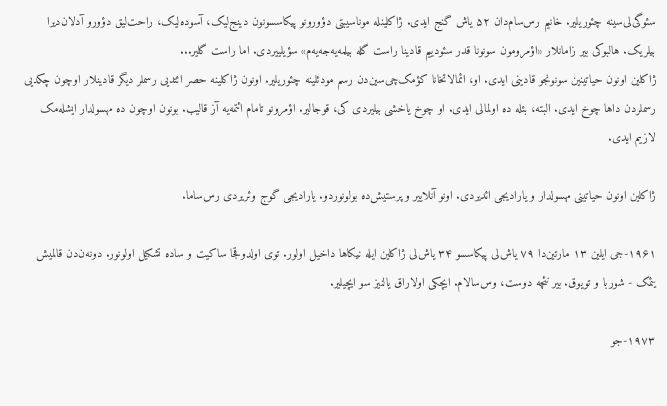سئوگی‌لی‌سینه چئوریلیر. خانیم رس‌سام‌دان ۵۲ یاش گنج ایدی. ژاکلینله موناسیبتی دؤورونو پیکاسسونون دینج‌لیک، آسوده‌لیک، راحت‌لیق دؤورو آدلان‌دیرا بیلریک. هالبوکی بیر زامانلار «اؤمرومون سونونا قدر سئودییم قادینا راست گله بیلمه‌یه‌جه‌یه‌م» سؤیلییردی. اما راست گلیر...
ژاکلین اونون حیاتینین سونونجو قادینی ایدی. او، ائمالاتخانا کؤمک‌چی‌سین‌دن رسم مودئلینه چئوریلیر. اونون ژاکلینه حصر ائتدیی رسملر دیگر قادینلار اوچون چکدیی رسملردن داها چوخ ایدی. البته، بئله ده اولمالی ایدی. او چوخ یاخشی بیلیردی کی، قوجالیر. اؤمرونو تامام ائتمه‌یه آز قالیب. بونون اوچون ده مهسولدار ایشله‌مک لازیم ایدی.

ژاکلین اونون حیاتینی مهسولدار و یارادیجی ائدیردی. اونو آنلاییر و پرستیش‌ده بولونوردو. یارادیجی گوج وئریردی رس‌ساما.

۱۹۶۱-جی ایلین ۱۳ مارتین‌دا ۷۹ یاش‌لی پیکاسسو ۳۴ یاش‌لی ژاکلین ایله نیکاها داخیل اولور. توی اولدوقجا ساکیت و ساده تشکیل اولونور. دونه‌ن‌دن قالمیش یئمک - شوربا و تویوق. بیر نئچه دوست، وس‌سالام. ایچکی اولاراق یالنیز سو ایچیلیر.

۱۹۷۳-جو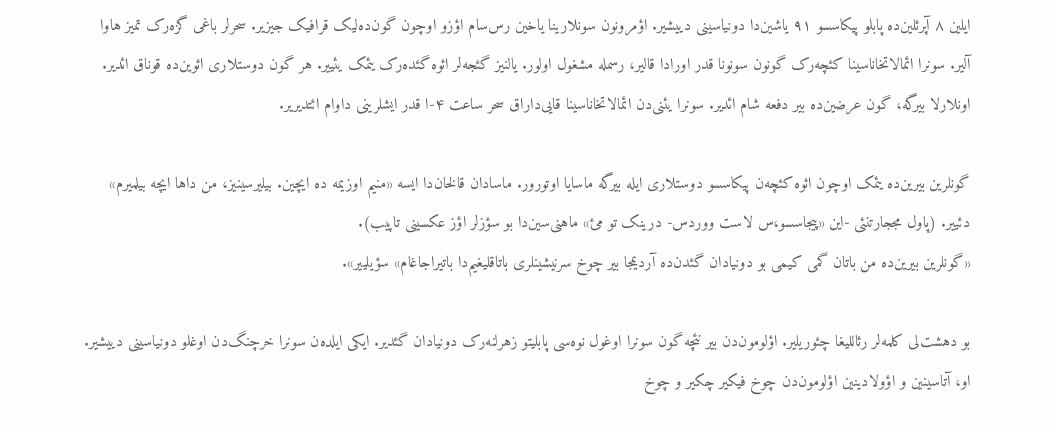ایلین ۸ آپرئلین‌ده پابلو پیکاسسو ۹۱ یاشین‌دا دونیاسینی دییشیر. اؤمرونون سونلارینا یاخین رس‌سام اؤزو اوچون گون‌ده‌لیک قرافیک جیزیر. سحرلر باغی گزه‌رک تمیز هاوا آلیر. سونرا ائمالاتخاناسینا کئچه‌رک گونون سونونا قدر اورادا قالیر، رسمله مشغول اولور. یالنیز گئجه‌لر ائوه گئده‌رک یئمک یئییر. هر گون دوستلاری ائوین‌ده قوناق ائدیر. اونلارلا بیرگه، گون عرضین‌ده بیر دفعه شام ائدیر. سونرا یئنی‌دن ائمالاتخاناسینا قایی‌داراق سحر ساعت ۴-ا قدر ایشلرینی داوام ائتدیریر.

گونلرین بیرین‌ده یئمک اوچون ائوه کئچه‌ن پیکاسسو دوستلاری ایله بیرگه ماسایا اوتورور. ماسادان قالخان‌دا ایسه «منیم اوزیمه ده ایچین. بیلیرسینیز، من داها ایچه بیلمیرم» دئییر. (پاول مججارتنئی -این «پیجاسسو،س لاست ووردس- درینک تو مئ» ماهنی‌سین‌دا بو سؤزلر اؤز عکسینی تاپیب).
«گونلرین بیرین‌ده من باتان گمی کیمی بو دونیادان گئدن‌ده آردیمجا بیر چوخ سرنیشینلری باتاقلیغیم‌دا باتیراجاغام» سؤیلییر».

بو دهشت‌لی کلمه‌لر رئاللیغا چئوریلیر. اؤلومون‌دن بیر نئچه گون سونرا اوغول نوه‌سی پابلیتو زهرلنه‌رک دونیادان گئدیر. ایکی ایلده‌ن سونرا خرچنگ‌دن اوغلو دونیاسینی دییشیر. او، آتاسینین و اؤولادینین اؤلومون‌دن چوخ فیکیر چکیر و چوخ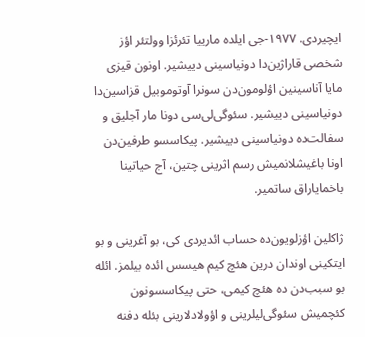ایچیردی. ۱۹۷۷-جی ایلده مارییا تئرئزا وولتئر اؤز شخصی قاراژین‌دا دونیاسینی دییشیر. اونون قیزی مایا آناسینین اؤلومون‌دن سونرا آوتوموبیل قزاسین‌دا دونیاسینی دییشیر. سئوگی‌لی‌سی دونا مار آجلیق و سفالت‌ده دونیاسینی دییشیر. پیکاسسو طرفین‌دن اونا باغیشلانمیش رسم اثرینی چتین، آج حیاتینا باخمایاراق ساتمیر.

ژاکلین اؤزلویون‌ده حساب ائدیردی کی، بو آغرینی و بو ایتکینی اوندان درین هئچ کیم هیسس ائده بیلمز. ائله بو سبب‌دن ده هئچ کیمی، حتی پیکاسسونون کئچمیش سئوگی‌لیلرینی و اؤولادلارینی بئله دفنه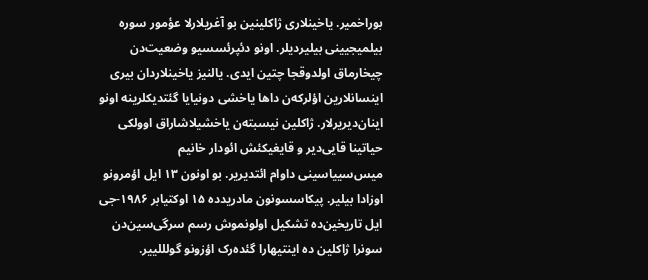بوراخمیر. یاخینلاری ژاکلینین بو آغریلارلا عؤمور سوره بیلمیجیینی بیلیردیلر. اونو دئپرئسسیو وضعیت‌دن چیخارماق اولدوقجا چتین ایدی. یالنیز یاخینلاردان بیری اینسانلارین اؤلرکه‌ن داها یاخشی دونیایا گئتدیکلرینه اونو اینان‌دیریرلار. ژاکلین نیسبته‌ن یاخشیلاشاراق اوولکی حیاتینا قایی‌دیر و قایغیکئش ائودار خانیم میس‌سییاسینی داوام ائتدیریر. بو اونون ۱۳ ایل اؤمرونو اوزادا بیلیر. پیکاسسونون مادریدده ۱۵ اوکتیابر ۱۹۸۶-جی ایل تاریخین‌ده تشکیل اولونموش رسم سرگی‌سین‌دن سونرا ژاکلین ده اینتیهارا گئده‌رک اؤزونو گولللییر.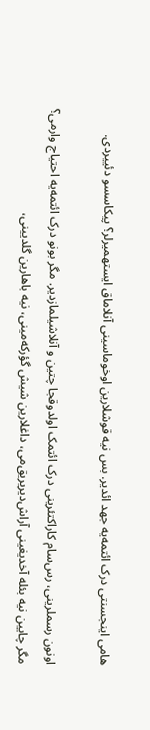هامی اینجسنتی درک ائتمه‌یه جهد ائدیر. بس نیه قوشلارین اوخوماسینی آنلاماق ایستهمیرلر؟ پیکاسسو دئییردی.

اونون رسملرینی، رس‌سام کاراکتئرینی درک ائتمک اولدوقجا چتین و آنلاشیلمازدیر. مگر بونو درک ائتمه‌یه احتیاج وارمی؟
مگر چایین نیه بئله آخدیغینی آراش‌دیریریق‌می، داغلارین شیش گؤرکه‌مینی، نیه باهارین گلدیینی،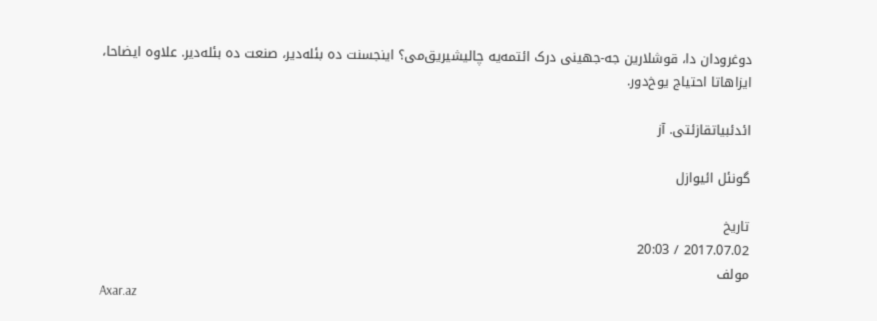دوغرودان دا، قوشلارین جه-جهینی درک ائتمه‌یه چالیشیریق‌می؟ اینجسنت ده بئله‌دیر، صنعت ده بئله‌دیر. علاوه ایضاحا، ایزاهاتا احتیاج یوخ‌دور.

ائدئبیاتقازئتی. آز

گونئل ائیوازل

تاریخ
2017.07.02 / 20:03
مولف
Axar.az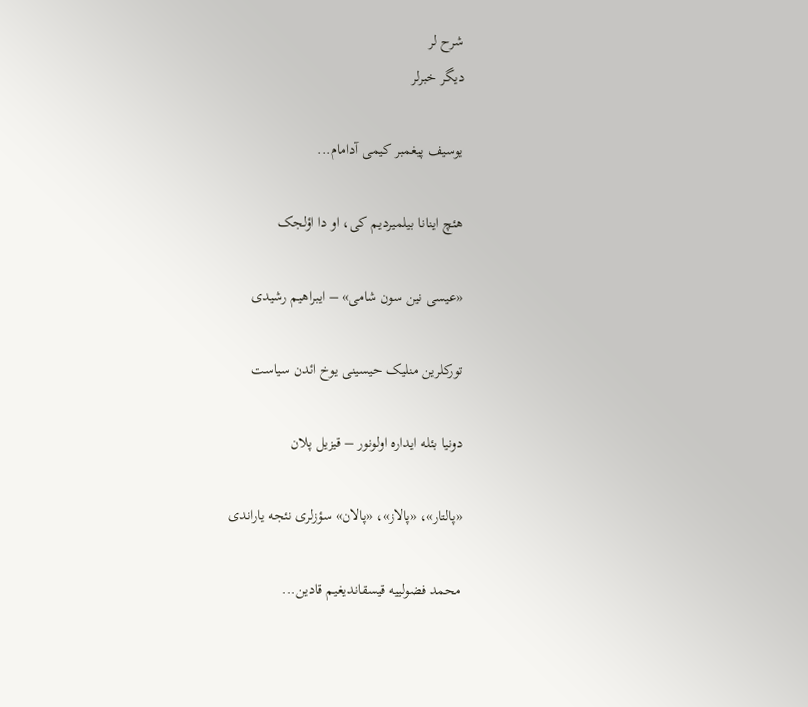شرح لر
دیگر خبرلر

یوسیف پیغمبر کیمی آدامام...

هئچ اینانا بیلمیردیم کی، او دا اؤلجک

«عیسی نین سون شامی» – ایبراهیم رشیدی

تورکلرین منلیک حیسینی یوخ ائد‌ن سیاست

دونیا بئله ایداره اولونور – قیزیل پلان

«پالتار»، «پالاز»، «پالان» سؤزلری نئجه یاراندی

محمد فضولییه قیسقاندیغیم قادین...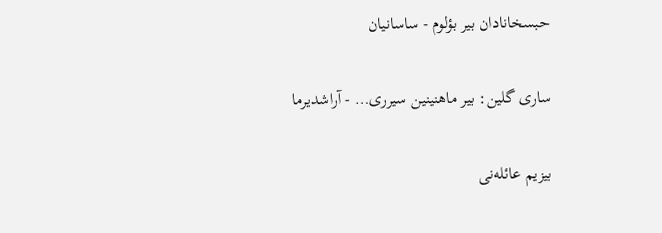حبسخانادان بیر بؤلوم - ساسانیان

ساری گلین: بیر ماهنینین سیرری… - آراشدیرما

بیزیم عائله‌نی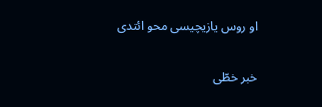او روس یازیچیسی محو ائتدی

خبر خطّی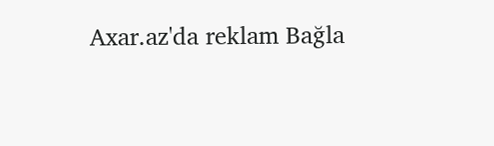Axar.az'da reklam Bağla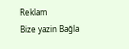Reklam
Bize yazin Bağla